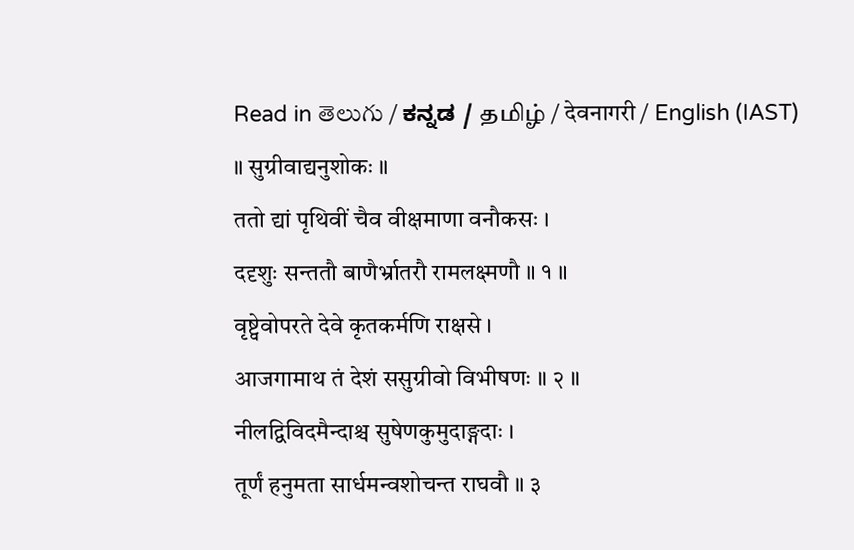Read in తెలుగు / ಕನ್ನಡ / தமிழ் / देवनागरी / English (IAST)
॥ सुग्रीवाद्यनुशोकः ॥
ततो द्यां पृथिवीं चैव वीक्षमाणा वनौकसः ।
ददृशुः सन्ततौ बाणैर्भ्रातरौ रामलक्ष्मणौ ॥ १ ॥
वृष्ट्वेवोपरते देवे कृतकर्मणि राक्षसे ।
आजगामाथ तं देशं ससुग्रीवो विभीषणः ॥ २ ॥
नीलद्विविदमैन्दाश्च सुषेणकुमुदाङ्गदाः ।
तूर्णं हनुमता सार्धमन्वशोचन्त राघवौ ॥ ३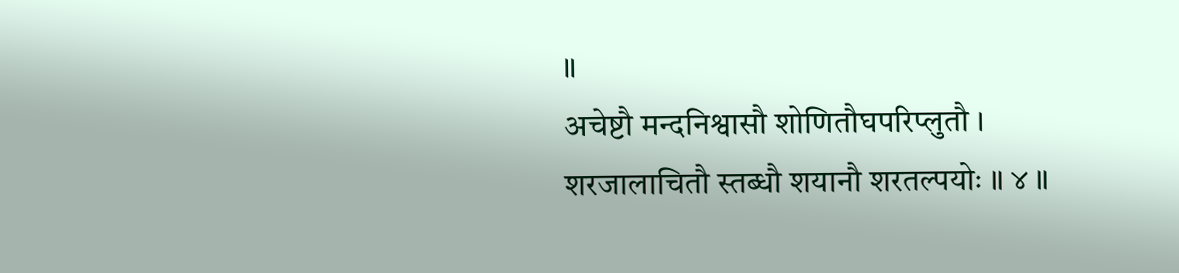॥
अचेष्टौ मन्दनिश्वासौ शोणितौघपरिप्लुतौ ।
शरजालाचितौ स्तब्धौ शयानौ शरतल्पयोः ॥ ४ ॥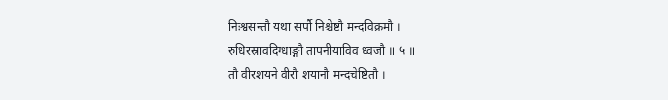निःश्वसन्तौ यथा सर्पौ निश्चेष्टौ मन्दविक्रमौ ।
रुधिरस्रावदिग्धाङ्गौ तापनीयाविव ध्वजौ ॥ ५ ॥
तौ वीरशयने वीरौ शयानौ मन्दचेष्टितौ ।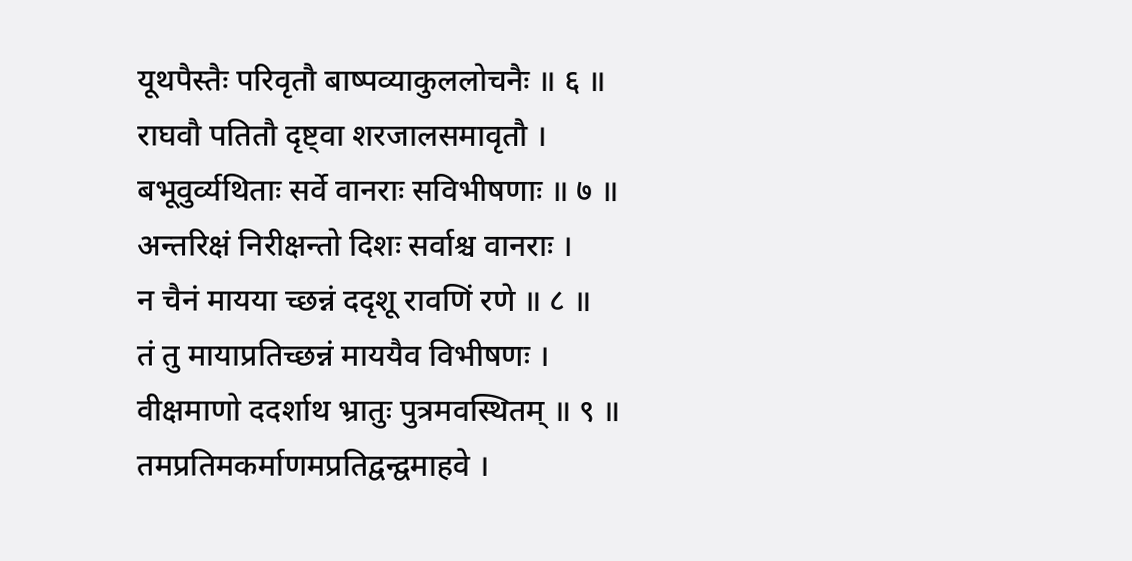यूथपैस्तैः परिवृतौ बाष्पव्याकुललोचनैः ॥ ६ ॥
राघवौ पतितौ दृष्ट्वा शरजालसमावृतौ ।
बभूवुर्व्यथिताः सर्वे वानराः सविभीषणाः ॥ ७ ॥
अन्तरिक्षं निरीक्षन्तो दिशः सर्वाश्च वानराः ।
न चैनं मायया च्छन्नं ददृशू रावणिं रणे ॥ ८ ॥
तं तु मायाप्रतिच्छन्नं माययैव विभीषणः ।
वीक्षमाणो ददर्शाथ भ्रातुः पुत्रमवस्थितम् ॥ ९ ॥
तमप्रतिमकर्माणमप्रतिद्वन्द्वमाहवे ।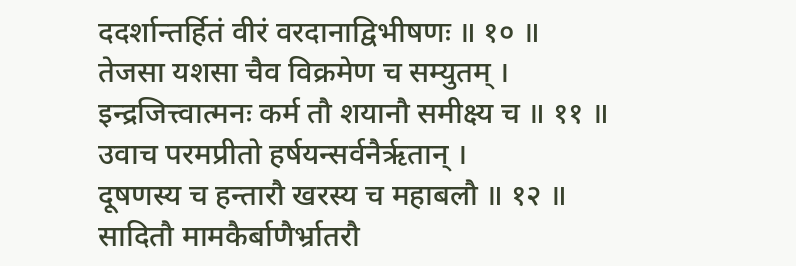ददर्शान्तर्हितं वीरं वरदानाद्विभीषणः ॥ १० ॥
तेजसा यशसा चैव विक्रमेण च सम्युतम् ।
इन्द्रजित्त्वात्मनः कर्म तौ शयानौ समीक्ष्य च ॥ ११ ॥
उवाच परमप्रीतो हर्षयन्सर्वनैरृतान् ।
दूषणस्य च हन्तारौ खरस्य च महाबलौ ॥ १२ ॥
सादितौ मामकैर्बाणैर्भ्रातरौ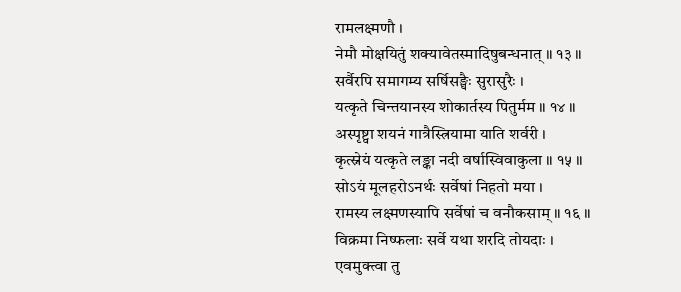रामलक्ष्मणौ ।
नेमौ मोक्षयितुं शक्यावेतस्मादिषुबन्धनात् ॥ १३ ॥
सर्वैरपि समागम्य सर्षिसङ्घैः सुरासुरैः ।
यत्कृते चिन्तयानस्य शोकार्तस्य पितुर्मम ॥ १४ ॥
अस्पृष्ट्वा शयनं गात्रैस्त्रियामा याति शर्वरी ।
कृत्स्नेयं यत्कृते लङ्का नदी वर्षास्विवाकुला ॥ १५ ॥
सोऽयं मूलहरोऽनर्थः सर्वेषां निहतो मया ।
रामस्य लक्ष्मणस्यापि सर्वेषां च वनौकसाम् ॥ १६ ॥
विक्रमा निष्फलाः सर्वे यथा शरदि तोयदाः ।
एवमुक्त्वा तु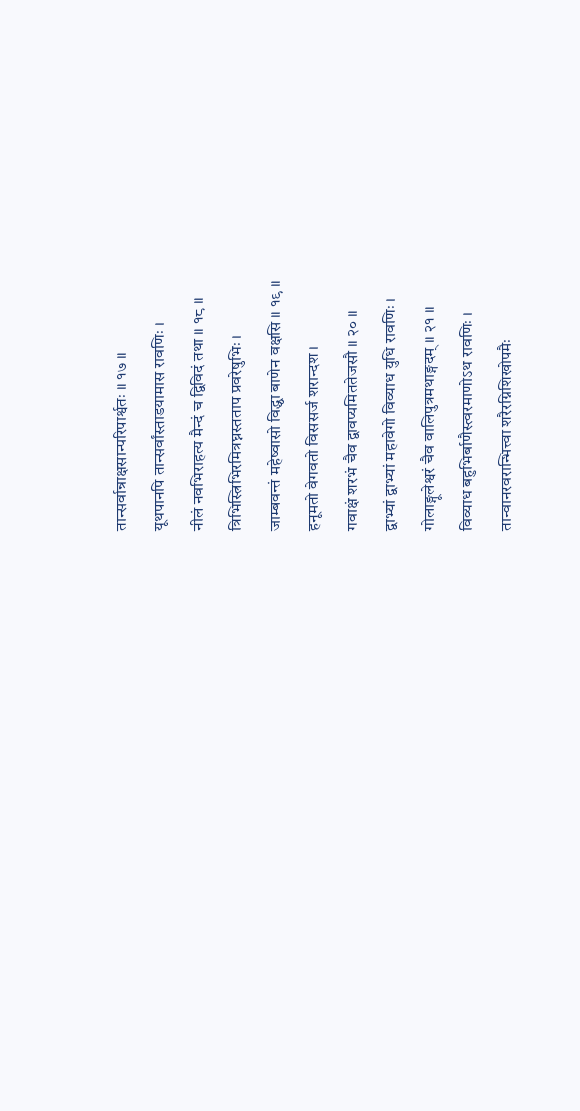तान्सर्वान्राक्षसान्परिपार्श्वतः ॥ १७ ॥
यूथपानपि तान्सर्वांस्ताडयामास रावणिः ।
नीलं नवभिराहत्य मैन्दं च द्विविदं तथा ॥ १८ ॥
त्रिभिस्त्रिभिरमित्रघ्नस्तताप प्रवरेषुभिः ।
जाम्बवन्तं महेष्वासो विद्ध्वा बाणेन वक्षसि ॥ १९ ॥
हनूमतो वेगवतो विससर्ज शरान्दश ।
गवाक्षं शरभं चैव द्वावप्यमिततेजसौ ॥ २० ॥
द्वाभ्यां द्वाभ्यां महावेगो विव्याध युधि रावणिः ।
गोलाङ्गूलेश्वरं चैव वालिपुत्रमथाङ्गदम् ॥ २१ ॥
विव्याध बहुभिर्बाणैस्त्वरमाणोऽथ रावणिः ।
तान्वानरवरान्भित्त्वा शरैरग्निशिखोपमैः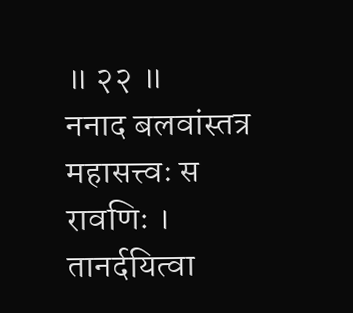॥ २२ ॥
ननाद बलवांस्तत्र महासत्त्वः स रावणिः ।
तानर्दयित्वा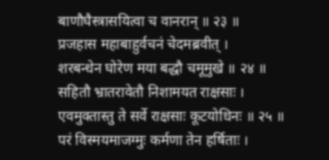बाणौघैस्त्रासयित्वा च वानरान् ॥ २३ ॥
प्रजहास महाबाहुर्वचनं चेदमब्रवीत् ।
शरबन्धेन घोरेण मया बद्धौ चमूमुखे ॥ २४ ॥
सहितौ भ्रातरावेतौ निशामयत राक्षसाः ।
एवमुक्तास्तु ते सर्वे राक्षसाः कूटयोधिनः ॥ २५ ॥
परं विस्मयमाजग्मुः कर्मणा तेन हर्षिताः ।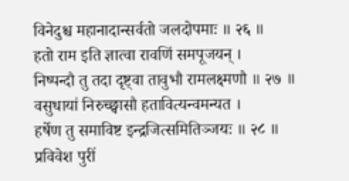विनेदुश्च महानादान्सर्वतो जलदोपमाः ॥ २६ ॥
हतो राम इति ज्ञात्वा रावणिं समपूजयन् ।
निष्पन्दौ तु तदा दृष्ट्वा तावुभौ रामलक्ष्मणौ ॥ २७ ॥
वसुधायां निरुच्छ्वासौ हतावित्यन्वमन्यत ।
हर्षेण तु समाविष्ट इन्द्रजित्समितिञ्जयः ॥ २८ ॥
प्रविवेश पुरीं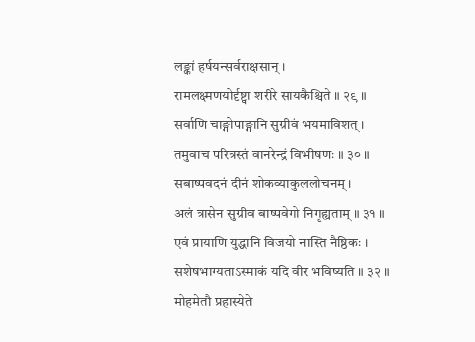लङ्कां हर्षयन्सर्वराक्षसान् ।
रामलक्ष्मणयोर्दृष्ट्वा शरीरे सायकैश्चिते ॥ २९ ॥
सर्वाणि चाङ्गोपाङ्गानि सुग्रीवं भयमाविशत् ।
तमुवाच परित्रस्तं वानरेन्द्रं विभीषणः ॥ ३० ॥
सबाष्पवदनं दीनं शोकव्याकुललोचनम् ।
अलं त्रासेन सुग्रीव बाष्पवेगो निगृह्यताम् ॥ ३१ ॥
एवं प्रायाणि युद्धानि विजयो नास्ति नैष्ठिकः ।
सशेषभाग्यताऽस्माकं यदि वीर भविष्यति ॥ ३२ ॥
मोहमेतौ प्रहास्येते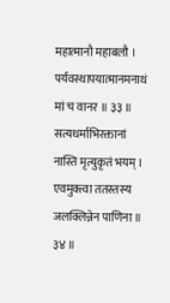महात्मानौ महाबलौ ।
पर्यवस्थापयात्मानमनाथं मां च वानर ॥ ३३ ॥
सत्यधर्माभिरक्तानां नास्ति मृत्युकृतं भयम् ।
एवमुक्त्वा ततस्तस्य जलक्लिन्नेन पाणिना ॥ ३४ ॥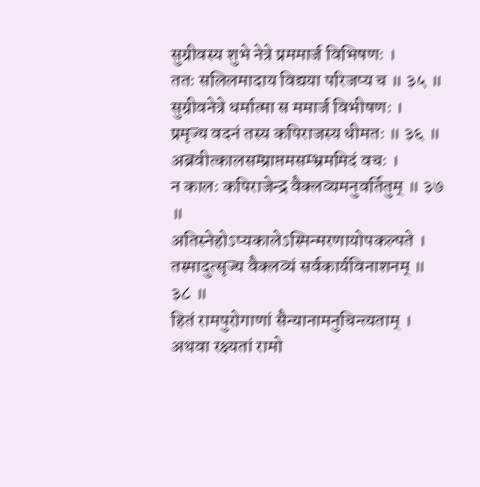सुग्रीवस्य शुभे नेत्रे प्रममार्ज विभिषणः ।
ततः सलिलमादाय विद्यया परिजप्य च ॥ ३५ ॥
सुग्रीवनेत्रे धर्मात्मा स ममार्ज विभीषणः ।
प्रमृज्य वदनं तस्य कपिराजस्य धीमतः ॥ ३६ ॥
अब्रवीत्कालसम्प्राप्तमसम्भ्रममिदं वचः ।
न कालः कपिराजेन्द्र वैक्लव्यमनुवर्तितुम् ॥ ३७ ॥
अतिस्नेहोऽप्यकालेऽस्मिन्मरणायोपकल्पते ।
तस्मादुत्सृज्य वैक्लव्यं सर्वकार्यविनाशनम् ॥ ३८ ॥
हितं रामपुरोगाणां सैन्यानामनुचिन्त्यताम् ।
अथवा रक्ष्यतां रामो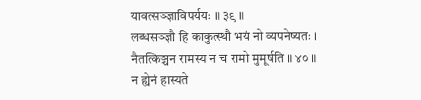यावत्सञ्ज्ञाविपर्ययः ॥ ३९ ॥
लब्धसञ्ज्ञौ हि काकुत्स्थौ भयं नो व्यपनेष्यतः ।
नैतत्किञ्चन रामस्य न च रामो मुमूर्षति ॥ ४० ॥
न ह्येनं हास्यते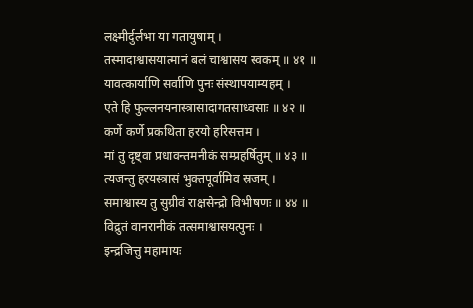लक्ष्मीर्दुर्लभा या गतायुषाम् ।
तस्मादाश्वासयात्मानं बलं चाश्वासय स्वकम् ॥ ४१ ॥
यावत्कार्याणि सर्वाणि पुनः संस्थापयाम्यहम् ।
एते हि फुल्लनयनास्त्रासादागतसाध्वसाः ॥ ४२ ॥
कर्णे कर्णे प्रकथिता हरयो हरिसत्तम ।
मां तु दृष्ट्वा प्रधावन्तमनीकं सम्प्रहर्षितुम् ॥ ४३ ॥
त्यजन्तु हरयस्त्रासं भुक्तपूर्वामिव स्रजम् ।
समाश्वास्य तु सुग्रीवं राक्षसेन्द्रो विभीषणः ॥ ४४ ॥
विद्रुतं वानरानीकं तत्समाश्वासयत्पुनः ।
इन्द्रजित्तु महामायः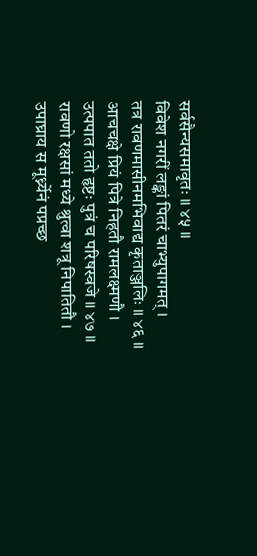सर्वसैन्यसमावृतः ॥ ४५ ॥
विवेश नगरीं लङ्कां पितरं चाभ्युपागमत् ।
तत्र रावणमासीनमभिवाद्य कृताञ्जलिः ॥ ४६ ॥
आचचक्षे प्रियं पित्रे निहतौ रामलक्ष्मणौ ।
उत्पपात ततो हृष्टः पुत्रं च परिषस्वजे ॥ ४७ ॥
रावणो रक्षसां मध्ये श्रुत्वा शत्रू निपातितौ ।
उपाघ्राय स मूर्ध्न्येनं पप्रच्छ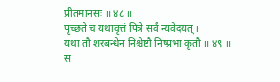प्रीतमानसः ॥ ४८ ॥
पृच्छते च यथावृत्तं पित्रे सर्वं न्यवेदयत् ।
यथा तौ शरबन्धेन निश्चेष्टौ निष्प्रभा कृतौ ॥ ४९ ॥
स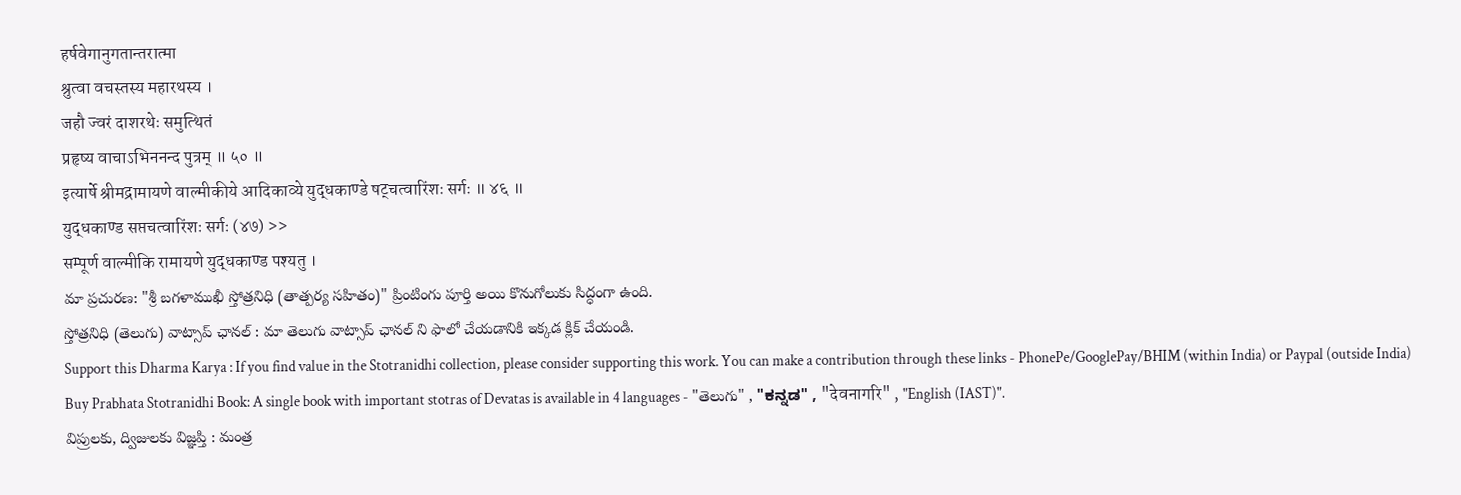हर्षवेगानुगतान्तरात्मा
श्रुत्वा वचस्तस्य महारथस्य ।
जहौ ज्वरं दाशरथेः समुत्थितं
प्रहृष्य वाचाऽभिननन्द पुत्रम् ॥ ५० ॥
इत्यार्षे श्रीमद्रामायणे वाल्मीकीये आदिकाव्ये युद्धकाण्डे षट्चत्वारिंशः सर्गः ॥ ४६ ॥
युद्धकाण्ड सप्तचत्वारिंशः सर्गः (४७) >>
सम्पूर्ण वाल्मीकि रामायणे युद्धकाण्ड पश्यतु ।
మా ప్రచురణ: "శ్రీ బగళాముఖీ స్తోత్రనిధి (తాత్పర్య సహితం)" ప్రింటింగు పూర్తి అయి కొనుగోలుకు సిద్ధంగా ఉంది.
స్తోత్రనిధి (తెలుగు) వాట్సాప్ ఛానల్ : మా తెలుగు వాట్సాప్ ఛానల్ ని ఫాలో చేయడానికి ఇక్కడ క్లిక్ చేయండి.
Support this Dharma Karya : If you find value in the Stotranidhi collection, please consider supporting this work. You can make a contribution through these links - PhonePe/GooglePay/BHIM (within India) or Paypal (outside India)
Buy Prabhata Stotranidhi Book: A single book with important stotras of Devatas is available in 4 languages - "తెలుగు" , "ಕನ್ನಡ" , "देवनागरि" , "English (IAST)".
విప్రులకు, ద్విజులకు విజ్ఞప్తి : మంత్ర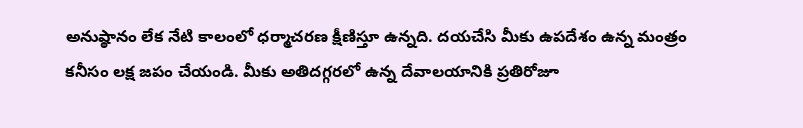అనుష్ఠానం లేక నేటి కాలంలో ధర్మాచరణ క్షీణిస్తూ ఉన్నది. దయచేసి మీకు ఉపదేశం ఉన్న మంత్రం కనీసం లక్ష జపం చేయండి. మీకు అతిదగ్గరలో ఉన్న దేవాలయానికి ప్రతిరోజూ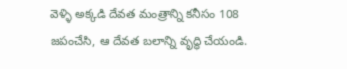వెళ్ళి అక్కడి దేవత మంత్రాన్ని కనీసం 108 జపంచేసి, ఆ దేవత బలాన్ని వృద్ధి చేయండి.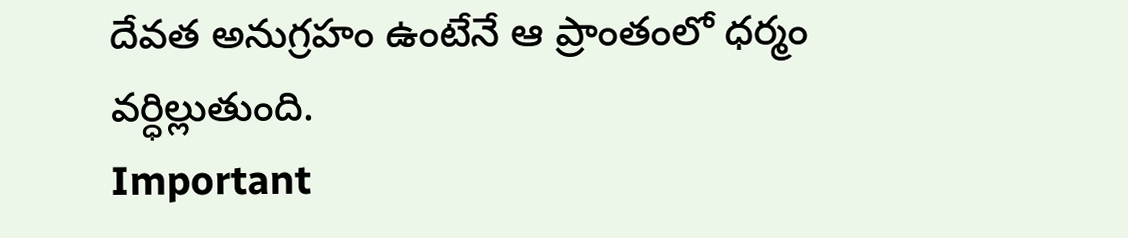దేవత అనుగ్రహం ఉంటేనే ఆ ప్రాంతంలో ధర్మం వర్ధిల్లుతుంది.
Important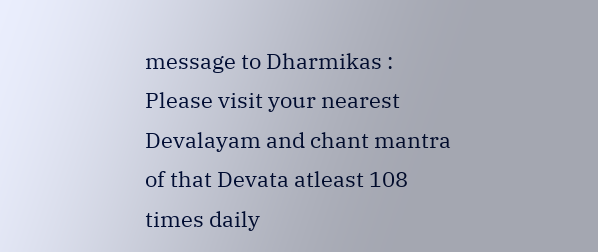message to Dharmikas : Please visit your nearest Devalayam and chant mantra of that Devata atleast 108 times daily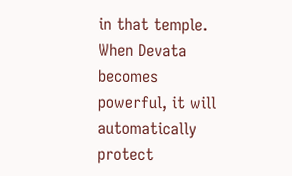in that temple. When Devata becomes powerful, it will automatically protect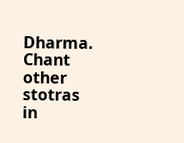Dharma.
Chant other stotras in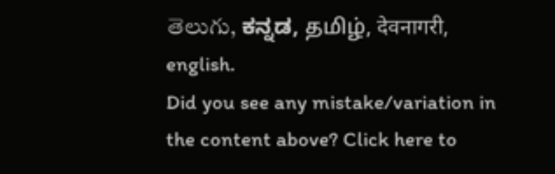తెలుగు, ಕನ್ನಡ, தமிழ், देवनागरी, english.
Did you see any mistake/variation in the content above? Click here to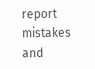report mistakes and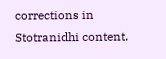corrections in Stotranidhi content.